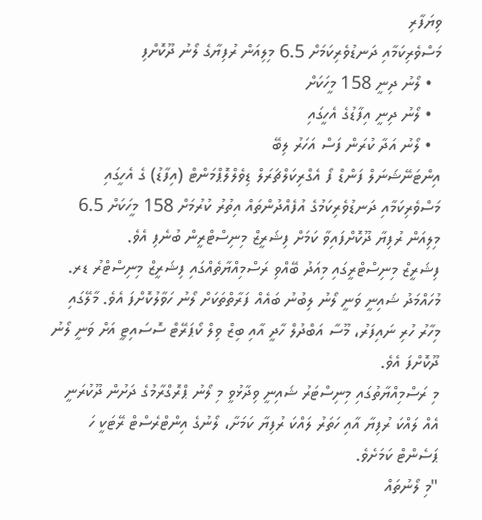ވިޔަފާރި
މަސްވެރިކަމާއި ދަނޑުވެރިކަމަށް 6.5 މިލިއަން ރުފިޔާގެ ލޯނު ދޫކޮށްފި
  • ލޯނު ދިނީ 158 މީހަކަށް
  • ލޯނު ދިނީ އިފާޑުގެ އެހީގައި
  • ލޯނު އަދާ ކުރަން ފަސް އަހަރު ލިބޭ
އިންޓަނޭޝަނަލް ފަންޑް ފޯ އެގްރިކަލްޗަރަލް ޑިވެލްލޮޕްމަންޓް (އިފާޑު) ގެ އެހީގައި މަސްވެރިކަމާއި ދަނޑުވެރިކަމުގެ އުފެއްދުންތައް އިތުރު ކުރުމަށް 158 މީހަކަށް 6.5 މިލިއަން ރުފިޔާ ދޫކޮށްފައިވާ ކަމަށް ފިޝަރީޒް މިނިސްޓްރީން ބުނެފި އެވެ.
ފިޝަރީޒް މިނިސްޓްރީގައި މިއަދު ބޭއްވި ރަސްމިއްޔާތެއްގައި ފިޝަރީޒް މިނިސްޓްރު ޑރ. މުހައްމަދު ޝައިނީ ވަނީ ލޯނު ލިބުނު ބައެއް ފަރާތްތަކަށް ލޯނު ހަވާލުކޮށްފަ އެވެ. މާލޭގައި މިހާރު ހުރި ނައިފަރު، މޫސާ އަބްދުލް ހާދީ އާއި ބިޒް ވިލް ކޯޕަރޭޓް ސޮސައިޓީ އަށް ވަނީ ލޯނު ދޫކޮށްފަ އެވެ.
މި ރަސްމިއްޔާތުގައި މިނިސްޓަރު ޝައިނީ ވިދާޅުވީ މި ލޯނު ޕްރޮގްރާމުގެ ދަށުން ދޫކުރަނީ އެއް ލައްކަ ރުފިޔާ އާއި ހަތަރު ލައްކަ ރުފިޔާ ކަމަށާ، ލޯނުގެ އިންޓްރެސްޓް ރޭޓަކީ ހަ ޕަސެންޓް ކަމަށެވެ.
"މި ލޯނުތައް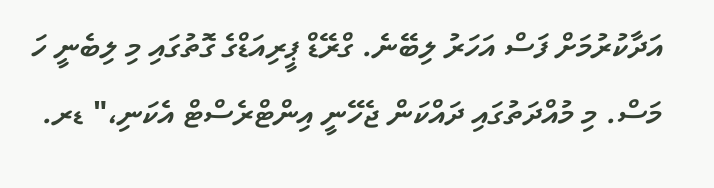އަދާކުރުމަށް ފަސް އަހަރު ލިބޭނެ. ގްރޭޑް ޕީރިއަޑްގެ ގޮތުގައި މި ލިބެނީ ހަ މަސް. މި މުއްދަތުގައި ދައްކަން ޖެހޭނީ އިންޓްރެސްޓް އެކަނި،" ޑރ.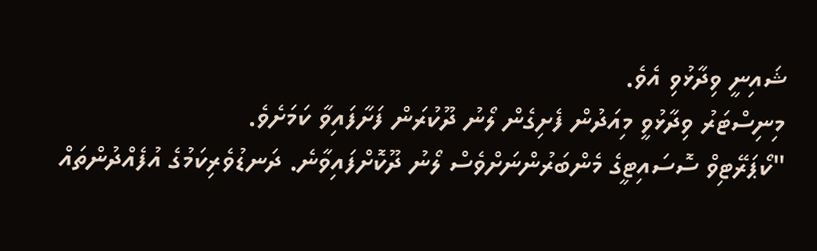ޝައިނީ ވިދާޅުވި އެވެ.
މިނިސްޓަރު ވިދާޅުވީ މިއަދުން ފެށިގެން ލޯނު ދޫކުރަން ފަށާފައިވާ ކަމަށެވެ.
"ކޯޕަރޭޓިވް ސޮސައިޓީގެ މެންބަރުންނަށްވެސް ލޯނު ދޫކޮށްފައިވާނެ. ދަނޑުވެރިކަމުގެ އުފެއްދުންތައް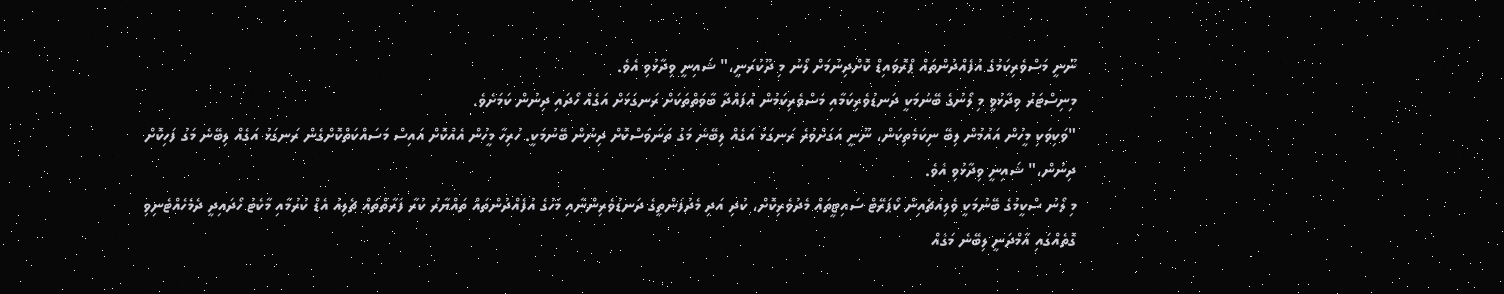ނޫނީ މަސްވެރިކަމުގެ އުފެއްދުންތައް ޕްރޮވައިޑް ކޮށްދިނުމަށް ލޯނު މި ދޫކުރަނީ،" ޝައިނީ ވިދާޅުވި އެވެ.
މިނިސްޓަރު ވިދާޅުވީ މި ލޯނުގެ ބޭނުމަކީ ދަނޑުވެރިކަމާއި މަސްވެރިކަމުން އުފައްދާ ބާވަތްތަކަށް ރަނގަޅަށް އަގެއް ހޯދައި ދިނުން ކަމަށެވެ.
"ވަކިވަކި މީހުން އައުމުން ލިބޭ ނިކަމެތިކަން، ނޫނީ އަގަށްވުރެ ރަނގަޅު އަގެއް ލިބޭނެ މަގު ތަނަވަސްކޮށް ދިނުން ބޭނުމަކީ. ހުރިހާ މީހުން އެއްކޮށް އައިސް މަސައްކަތްކޮށްގެން ރަނގަޅު އަގެއް ލިބޭނެ މަގު ފަހިކޮށް ދިނުން،" ޝައިނީ ވިދާޅުވި އެވެ.
މި ލޯނު ސްކީމުގެ ބޭނުމަކީ ވެލިއުޗެއިން ކޯޕަރޭޓް ސައިޓީތައް މެދުވެރިކޮށް، ކުދި އަދި މެދުފަންތީގެ ދަނޑުވެރިންނާއި މަހުގެ އުފެއްދުންތައް ތައްޔާރު ކުރާ ފަރާތްތައް ޗެލިއު އެޑް ކުރުމާއި މާކެޓު ހޯދައިދީ ދެމެހެއްޓެނިވި ގޮތެއްގައި އާމްދަނީ ލިބޭނެ މަގެއް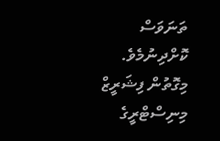ތަނަވަސް ކޮށްދިނުމެވެ. މިގޮތުން ފިޝަރީޒް މިނިސްޓްރީގެ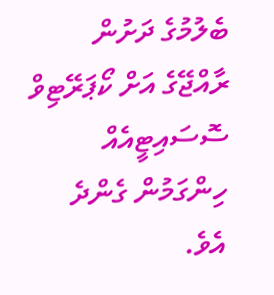ބެލުމުގެ ދަށުން ރާއްޖޭގެ އަށް ކޯޕަރޭޓިވް ސޮސައިޓީއެއް ހިންގަމުން ގެންދެ އެވެ.